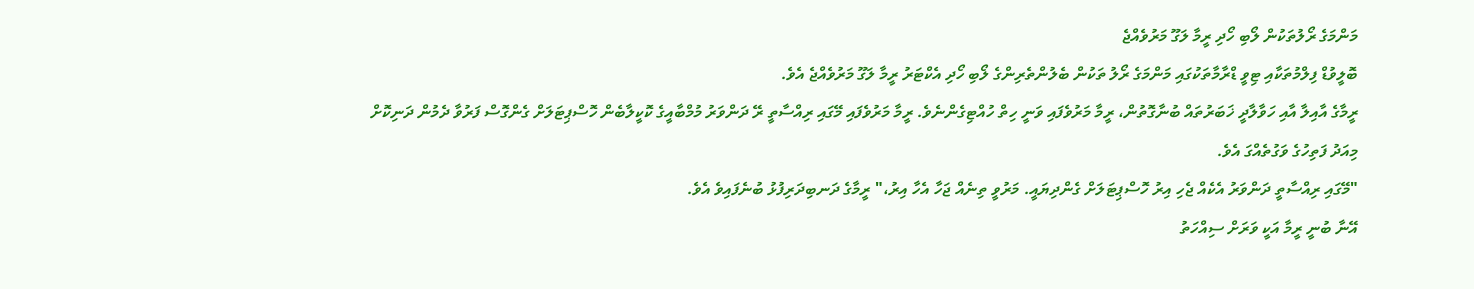މަންމަގެ ރޯލުތަކުން ލޯބި ހޯދި ރީމާ ލަގޫ މަރުވެއްޖެ
ބޮލީވުޑް ފިލްމުތަކާއި ޓިވީ ޑްރާމާތަކުގައި މަންމަގެ ރޯލު ތަކުން ބެލުންތެރިންގެ ލޯބި ހޯދި އެކްޓަރު ރީމާ ލަގޫ މަރުވެއްޖެ އެވެ.
ރީމާގެ އާއިލާ އާއި ހަވާލާދީ ޚަބަރުތައް ބުނާގޮތުން، ރީމާ މަރުވެފައި ވަނީ ހިތް ހުއްޓިގެންނެވެ. ރީމާ މަރުވެފައި މޭގައި ރިއްސާތީ ރޭ ދަންވަރު މުމްބާއީގެ ކޮކީލާބެން ހޮސްޕިޓަލަށް ގެންގޮސް ފަރުވާ ދެމުން ދަނިކޮށް މިއަދު ފަތިހުގެ ވަގުތެއްގަ އެވެ.
"މޭގައި ރިއްސާތީ ދަންވަރު އެކެއް ޖެހި އިރު ހޮސްޕިޓަލަށް ގެންދިޔައީ. މަރުވީ ތިނެއް ޖަހާ އެހާ އިރު،" ރީމާގެ ދަނބިދަރިފުޅު ބުނެފައިވެ އެވެ.
އޭނާ ބުނީ ރީމާ އަކީ ވަރަށް ސިއްހަތު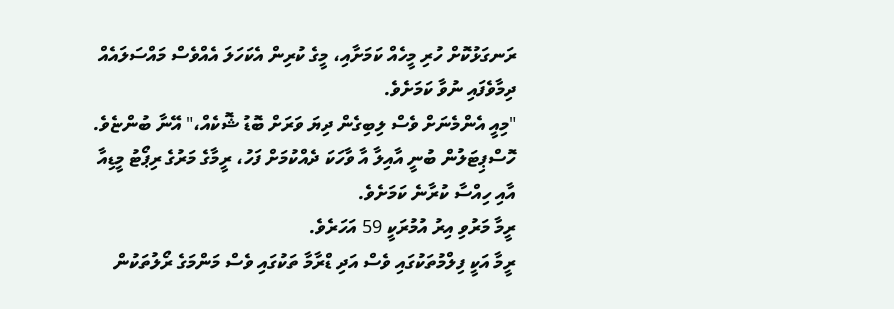ރަނގަޅުކޮށް ހުރި މީހެއް ކަމަށާއި، މީގެ ކުރިން އެކަހަލަ އެއްވެސް މައްސަލައެއް ދިމާވެފައި ނުވާ ކަމަށެވެ.
"މިއީ އެންމެނަށް ވެސް ލިބިގެން ދިޔަ ވަރަށް ބޮޑު ޝޮކެއް،" އޭނާ ބުންޏެވެ.
ހޮސްޕިޓަލުން ބުނީ އާއިލާ އާ ވާހަކަ ދެއްކުމަށް ފަހު، ރީމާގެ މަރުގެ ރިޕޯޓު މީޑިއާ އާއި ހިއްސާ ކުރާނެ ކަމަށެވެ.
ރީމާ މަރުވި އިރު އުމުރަކީ 59 އަހަރެވެ.
ރީމާ އަކީ ފިލްމުތަކުގައި ވެސް އަދި ޑްރާމާ ތަކުގައި ވެސް މަންމަގެ ރޯލުތަކުން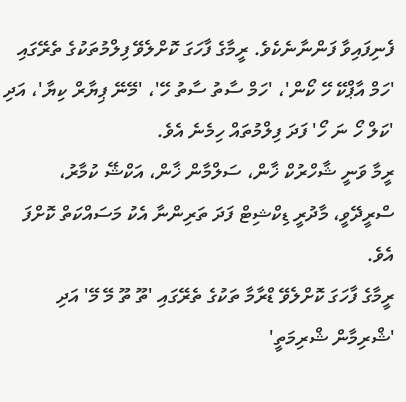ފެނިފައިވާ ފަންނާނެކެވެ. ރީމާގެ ފާހަގަ ކޮށްލެވޭ ފިލްމުތަކުގެ ތެރޭގައި 'ހަމް އާޕްކޭ ހޭ ކޯން'، 'ހަމް ސާތު ސާތު ހޭ'، 'މޭނޭ ޕިޔާރް ކިޔާ'، އަދި 'ކަލް ހޯ ނަ ހޯ' ފަދަ ފިލްމުތައް ހިމެނެ އެވެ.
ރީމާ ވަނީ ޝާހްރުކް ޚާން، ސަލްމާން ޚާން، އަކްޝޭ ކުމާރު، ސްރީދޭވީ، މާދުރީ ޑިކްޝިޓް ފަދަ ތަރިންނާ އެކު މަސައްކަތް ކޮށްފަ އެވެ.
ރީމާގެ ފާހަގަ ކޮށްލެވޭ ޑްރާމާ ތަކުގެ ތެރޭގައި 'ތޫ ތޫ މޭ މޭ' އަދި 'ޝްރިމާން ޝްރިމަތީ'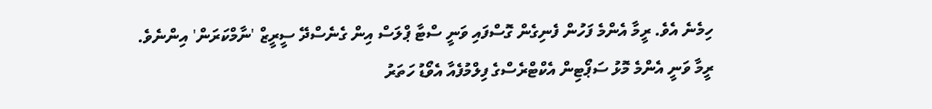ހިމެނެ އެވެ. ރީމާ އެންމެ ފަހުން ފެނިގެން ގޮސްފައި ވަނީ ސްޓާ ޕްލަސް އިން ގެނެސްދޭ ސީރީޒް 'ނާމްކަރަން' އިންނެވެ.
ރީމާ ވަނީ އެންމެ މޮޅު ސަޕޯޓިން އެކްޓްރެސްގެ ފިލްމުފެއާ އެވޯޑު ހަތަރު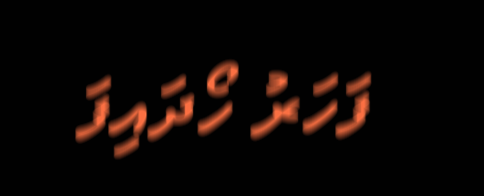ފަހަރު ހޯދައިފަ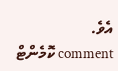އެވެ.
comment ކޮމެންޓް